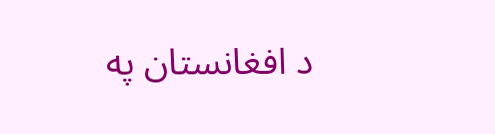د افغانستان په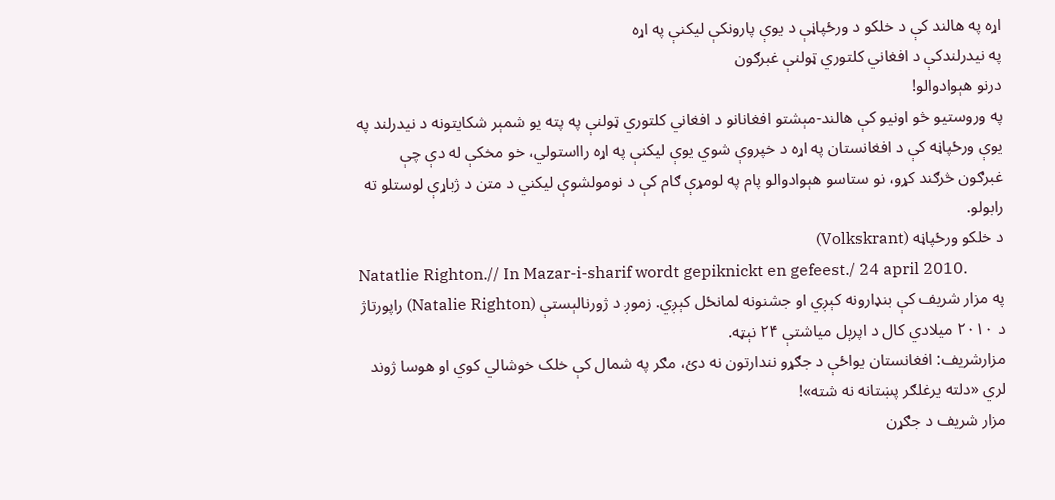اړه په هالند کې د خلکو د ورځپاڼې د يوې پارونکې ليکنې په اړه
په نيدرلندکې د افغاني کلتوري ټولنې غبرګون
درنو هېوادوالو!
په وروستيو څو اونيو کې هالند-مېشتو افغانانو د افغاني کلتوري ټولنې په پته يو شمېر شکايتونه د نيدرلند په يوې ورځپاڼه کې د افغانستان په اړه د خپروې شوي يوې ليکنې په اړه رااستولي، خو مخکې له دې چې غبرګون څرګند کړو، نو ستاسو هېوادوالو پام په لومړې ګام کې د نومولشوې ليکني د متن د ژباړې لوستلو ته رابولو.
د خلکو ورځپاڼه (Volkskrant)
Natatlie Righton.// In Mazar-i-sharif wordt gepiknickt en gefeest./ 24 april 2010.
په مزار شريف کې بنډارونه کېږي او جشنونه لمانځل کېږي. زموږ د ژورنالېستې (Natalie Righton) راپورتاژ د ۲۰۱۰ ميلادي کال د اپرېل مياشتې ۲۴ نېټه.
مزارشريف: افغانستان يواځې د جګړو نندارتون نه دئ، مګر په شمال کې خلک خوشالي کوي او هوسا ژوند لري «دلته يرغلګر پښتانه نه شته»!
مزار شريف د جګړن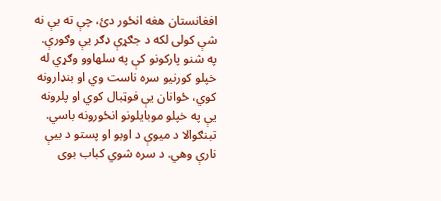افغانستان هغه انځور دئ، چې ته يې نه شې کولی لکه د جګړې ډګر يې وګورې. په شنو پارکونو کې په سلهاوو وګړي له خپلو کورنيو سره ناست وي او بنډارونه کوي، ځوانان یې فوټبال کوي او پلرونه يې په خپلو موبايلونو انځورونه باسي. تبنګوالا د میوې د اوبو او پستو د بيې نارې وهي. د سره شوي کباب بوی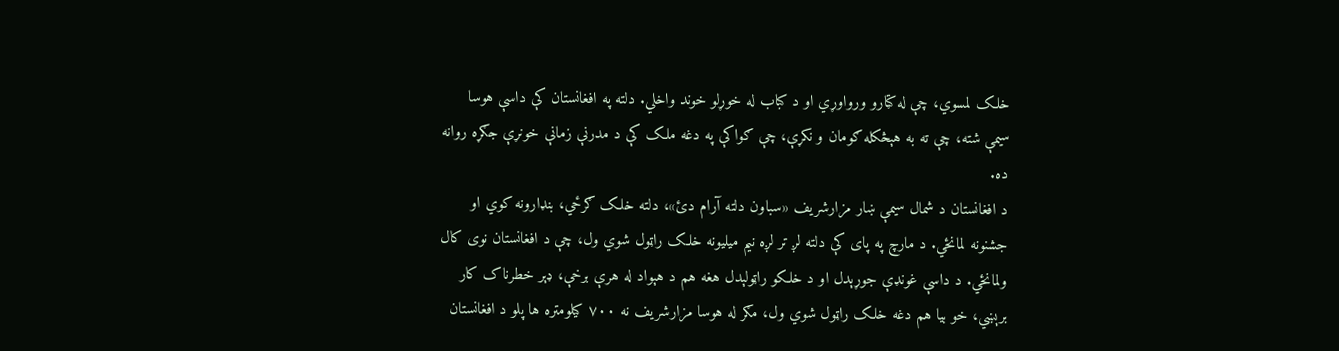خلک لمسوي، چې له کټارو ورواوړي او د کباب له خوړلو خوند واخلي. دلته په افغانستان کې داسې هوسا سيمې شته، چې ته به هېڅکله ګومان و نکړې، چې ګواکې په دغه ملک کې د مدرنې زمانې خونړې جګړه روانه ده.
د افغانستان د شمال سيمې ښار مزارشريف «سباون دلته آرام دئ»، دلته خلک ګرځي، بنډارونه کوي او جشنونه لمانځي. د مارچ په پای کې دلته لږ تر لږه نيم ميليونه خلک راټول شوي ول، چې د افغانستان نوی کال ولمانځي. د داسې غونډې جوړېدل او د خلکو راټولېدل هغه هم د هېواد له هرې برخې، ډېر خطرناک کار برېښي، خو بيا هم دغه خلک راټول شوي ول، مګر له هوسا مزارشريف نه ۷۰۰ کيلومتره ها پلو د افغانستان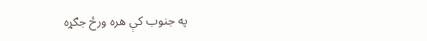په جنوب کې هره ورځ جګړه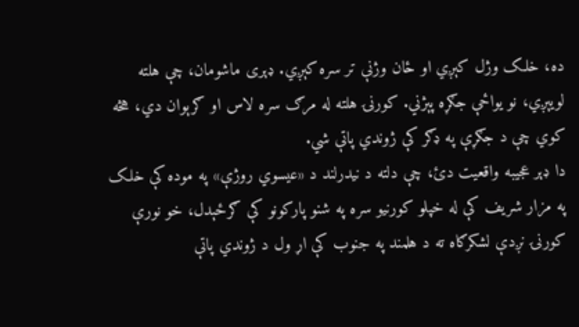ده، خلک وژل کېږي او ځان وژنې تر سره کېږي. ډېری ماشومان، چې هلته لويېږي، نو يواځې جګړه پېژني. کورنۍ هلته له مرګ سره لاس او ګرېوان دي، هڅه کوي چې د جګړې په ډګر کې ژوندي پاتې شي.
دا ډېر عجيبه واقعيت دئ، چې دلته د نيدرلند د «عيسوي روژې» په موده کې خلک په مزار شريف کې له خپلو کورنيو سره په شنو پارکونو کې ګرځېدل، خو نورې کورنۍ نږدې لشکرګاه ته د هلمند په جنوب کې اړ ول د ژوندي پاتې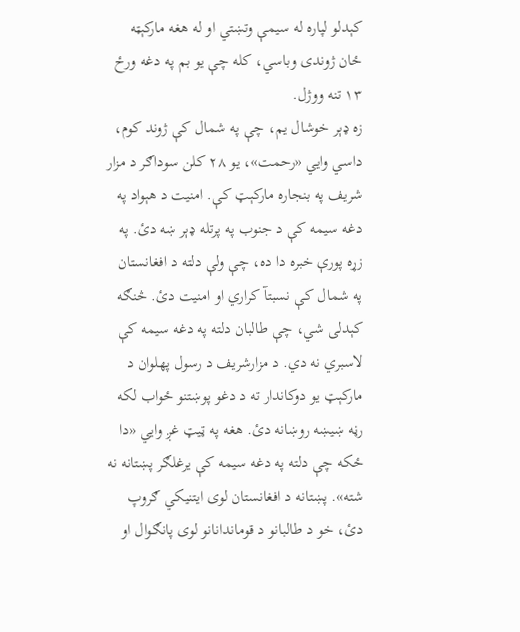کېدلو لپاره له سيمې وتښتي او له هغه مارکېټه ځان ژوندی وباسي، کله چې يو بم په دغه ورځ ۱۳ تنه ووژل.
زه ډېر خوشال يم، چې په شمال کې ژوند کوم، داسي وايي «رحمت»، يو ۲۸ کلن سوداګر د مزار شريف په بنجاره مارکېټ کې. امنيت د هېواد په دغه سيمه کې د جنوب په پرتله ډېر ښه دئ. په زړه پورې خبره دا ده، چې ولې دلته د افغانستان په شمال کې نسبتآ کراري او امنيت دئ. څنګه کېدلی شي، چې طالبان دلته په دغه سيمه کې لاسبري نه دي. د مزارشريف د رسول پهلوان د مارکېټ يو دوکاندار ته د دغو پوښتنو ځواب لکه رڼه ښيښه روښانه دئ. هغه په ټيټ غږ وايي «دا ځکه چې دلته په دغه سيمه کې يرغلګر پښتانه نه شته». پښتانه د افغانستان لوی ايتنيکي ګروپ دئ، خو د طالبانو د قوماندانانو لوی پانګوال او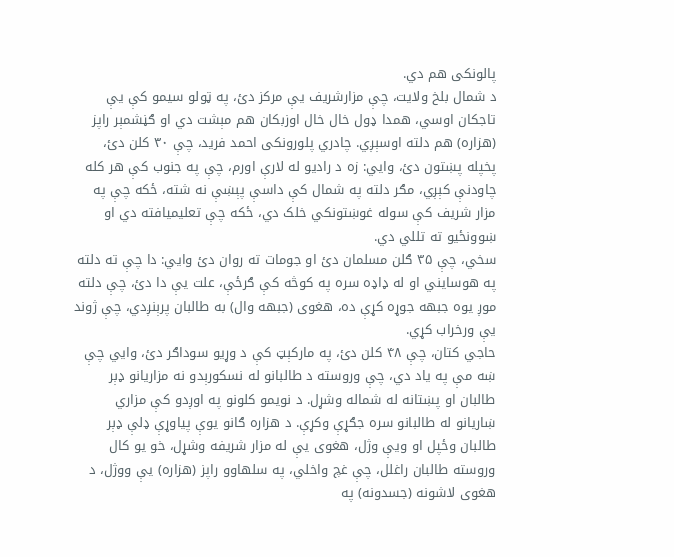پالونکی هم دي.
د شمال بلخ ولايت، چې مزارشريف يې مرکز دئ، په ټولو سيمو کې يې تاجکان اوسي، همدا ډول خال خال اوزبکان هم مېشت دي او ګڼشمېر راپز (هزاره) هم دلته اوسېږي. چادري پلورونکی احمد فريد، چې ۳۰ کلن دئ، پخپله پښتون دئ، وايي: زه د راديو له لارې اورم، چې په جنوب کې هر کله چاودنې کېږي، مګر دلته په شمال کې داسې پېښې نه شته، ځکه چې په مزار شريف کې سوله غوښتونکي خلک دي، ځکه چې تعليميافته دي او ښوونځيو ته تللي دي.
سخي، چې ۳۵ ګلن مسلمان دئ او جومات ته روان دئ وايي: دا چې ته دلته په هوسايني او له ډاډه سره په کوڅه کې ګرځې، علت يې دا دئ، چې دلته موږ يوه جبهه جوړه کړې ده، هغوی (جبهه وال) به طالبان پرېنږدي، چې ژوند يې ورخراب کړي.
حاجي کتان، چې ۴۸ کلن دئ، په مارکېټ کې د وړيو سوداګر دئ، وايي چې ښه مې په ياد دي، چې وروسته د طالبانو له نسکورېدو نه مزاريانو ډېر طالبان او پښتانه له شماله وشړل. د نويمو کلونو په اوږدو کې مزاري ښاريانو له طالبانو سره جګړې وکړې. د هزاره ګانو يوې پياوړې ډلې ډېر طالبان وځپل او ويې وژل، هغوی يې له مزار شریفه وشړل، خو يو کال وروسته طالبان راغلل، چې غچ واخلي، په سلهاوو راپز (هزاره) يې ووژل، د هغوی لاشونه (جسدونه) په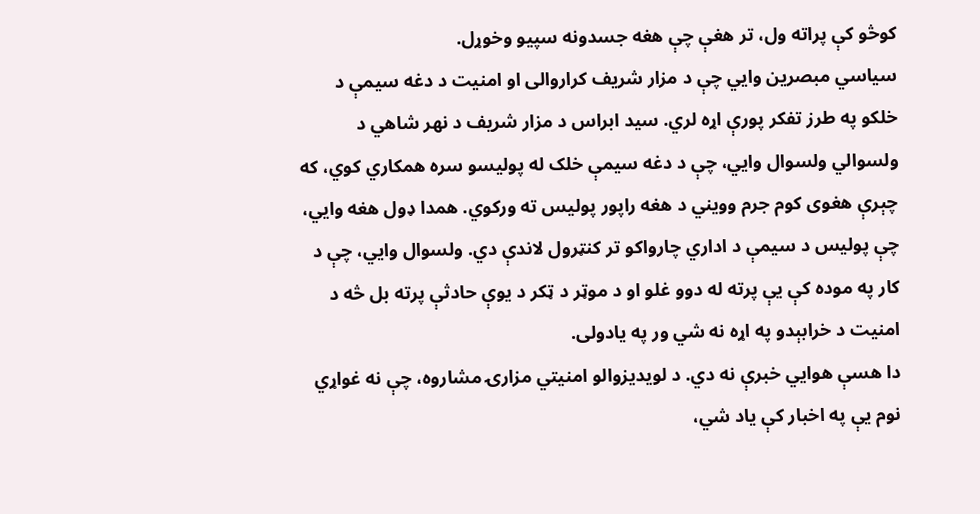کوڅو کې پراته ول، تر هغې چې هغه جسدونه سپيو وخوړل.
سياسي مبصرين وايي چې د مزار شريف کراروالی او امنيت د دغه سيمې د خلکو په طرز تفکر پورې اړه لري. سيد ابراس د مزار شريف د نهر شاهي د ولسوالي ولسوال وايي، چې د دغه سيمې خلک له پوليسو سره همکاري کوي، که چېرې هغوی کوم جرم وويني د هغه راپور پوليس ته ورکوي. همدا ډول هغه وايي، چې پوليس د سيمې د اداري چارواکو تر کنټرول لاندې دي. ولسوال وايي، چې د کار په موده کې يې پرته له دوو غلو او د موټر د ټکر د يوې حادثې پرته بل څه د امنيت د خرابېدو په اړه نه شي ور په يادولی.
دا هسې هوايي خبرې نه دي. د لويديزوالو امنيتي مزارۍ مشاروه، چې نه غواړي نوم يې په اخبار کې ياد شي،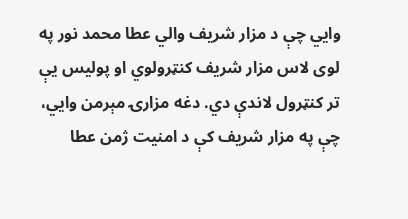وايي چې د مزار شريف والي عطا محمد نور په لوی لاس مزار شريف کنټرولوي او پوليس يې تر کنټرول لاندې دي. دغه مزارۍ مېرمن وايي، چې په مزار شريف کې د امنيت ژمن عطا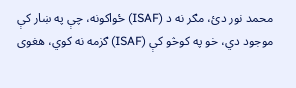محمد نور دئ، مګر نه د (ISAF) ځواکونه، چې په ښار کې موجود دي، خو په کوڅو کې (ISAF) ګزمه نه کوي، هغوی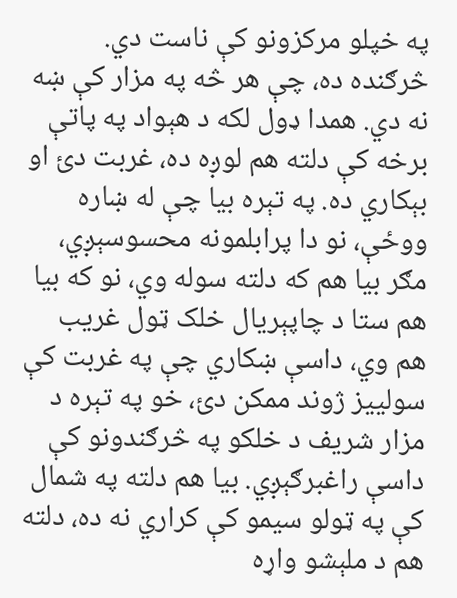په خپلو مرکزونو کې ناست دي.
څرګنده ده، چې هر څه په مزار کې ښه نه دي. همدا ډول لکه د هېواد په پاتې برخه کې دلته هم لوږه ده، غربت دئ او بېکاري ده. په تېره بيا چې له ښاره ووځې، نو دا پرابلمونه محسوسېږي، مګر بيا هم که دلته سوله وي، نو که بيا هم ستا د چاپېريال خلک ټول غريب هم وي، داسې ښکاري چې په غربت کې سولييز ژوند ممکن دئ، خو په تېره د مزار شريف د خلکو په څرګندونو کې داسې راغبرګېږي. بيا هم دلته په شمال کې په ټولو سيمو کې کراري نه ده، دلته هم د ملېشو واړه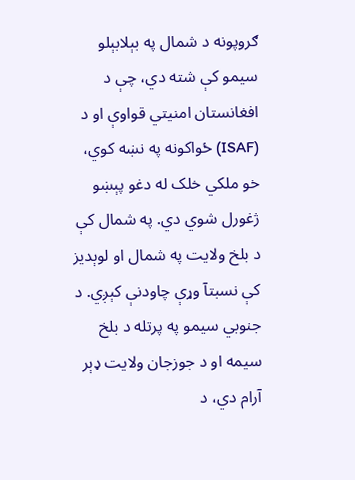ګروپونه د شمال په بېلابېلو سيمو کې شته دي، چې د افغانستان امنيتي قواوې او د (ISAF) ځواکونه په نښه کوي، خو ملکي خلک له دغو پېښو ژغورل شوي دي. په شمال کې د بلخ ولايت په شمال او لوېديز کې نسبتآ وړې چاودنې کېږي. د جنوبي سيمو په پرتله د بلخ سيمه او د جوزجان ولايت ډېر آرام دي، د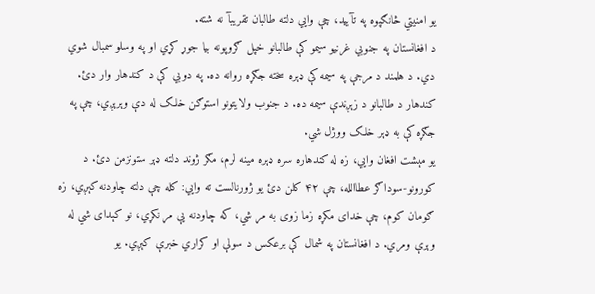يو امنيتي څانګپوه په تآييد، چې وايي دلته طالبان تقريبآ نه شته.
د افغانستان په جنوبي غرنيو سيمو کې طالبانو خپل ګروپونه بيا جوړ کړي او په وسلو سمبال شوي دي. د هلمند د مرجې په سيمه کې ډېره سخته جګړه روانه ده. په دوبي کې د کندهار وار دئ. کندهار د طالبانو د زېږندې سيمه ده. د جنوب ولايتونو استوګن خلک له دې وېرېږي، چې په جګړه کې به ډېر خلک ووژل شي.
يو مېشت افغان وايي، زه له کندهاره سره ډېره مينه لرم، مګر ژوند دلته ډېر ستونزمن دئ. د کورونو-سوداګر عطاالله، چې ۴۲ کلن دئ يو ژورنالست ته وايي: کله چې دلته چاودنه کېږي، زه ګومان کوم، چې خدای مکړه زما زوی به مړ شي، که چاودنه يې مړ نکړي، نو کېدای شي له وېرې ومري. د افغانستان په شمال کې برعکس د سولې او کراري خبرې کېږي. يو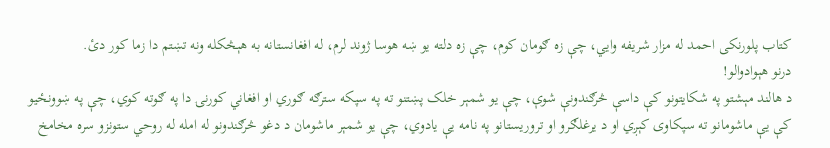کتاب پلورنکی احمد له مزار شريفه وايي، چې زه ګومان کوم، چې زه دلته يو ښه هوسا ژوند لرم، له افغانستانه به هېڅکله ونه تښتم دا زما کور دئ.
درنو هېوادوالو!
د هالند مېشتو په شکايتونو کې داسې څرګندونې شوې، چې يو شمېر خلک پښتنو ته په سپکه سترګه ګوري او افغاني کورنۍ دا په ګوته کوي، چې په ښوونځيو کې يې ماشومانو ته سپکاوی کېږي او د يرغلګرو او تروریستانو په نامه يې يادوي، چې يو شمېر ماشومان د دغو څرګندونو له امله له روحي ستونزو سره مخامخ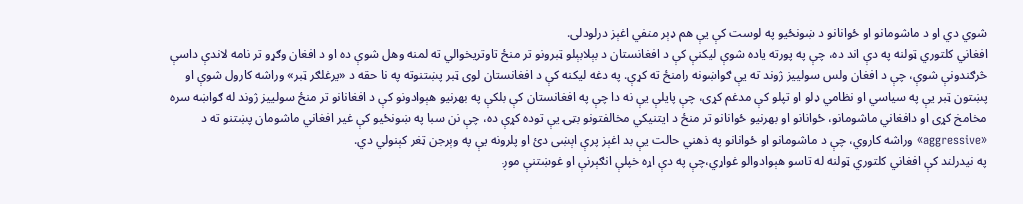شوي دي او د ماشومانو او ځوانانو د ښونځيو په لوست کې يې هم ډېر منفي اغېز درلودلی.
افغاني کلتوري ټولنه په دې اند ده، چې په پورته ياده شوې ليکنې کې د افغانستان د بېلابېلو ټبرونو تر منځ تاوتريخوالي ته لمنه وهل شوې ده او د افغان وګړو تر نامه لاندې داسې څرګندونې شوې، چې د افغان ولس سولييز ژوند ته يې ګواښونه رامنځ ته کړې. په دغه ليکنه کې د افغانستان لوی ټبر پښتنوته په نا حقه د «يرغلګر ټبر» وراشه کارول شوې او پښتون ټبر يې په سياسي او نظامي ډلو او تپلو کې مدغم کړی، چې پايلې يې نه دا چې په افغانستان کې بلکې په بهرنيو هېوادونو کې د افغانانو تر منځ سولييز ژوند له ګواښه سره مخامخ کړی او دافغاني ماشومانو، ځوانانو او بهرنيو ځوانانو تر منځ د ايتنيکي مخالفتونو بټۍ يې توده کړې ده، چې نن سبا په ښونځيو کې غير افغاني ماشومان پښتنو ته د «aggressive» وراشه کاروي، چې د ماشومانو او ځوانانو په ذهني حالت يې بد اغېز پرې اېښی دئ او پلرونه يې په وېرجن ټغر کېنولي دي.
په نيدرلند کې افغاني کلتوري ټولنه له تاسو هېوادوالو غواړي،چې په دې اړه خپلې انګېرنې او غوښتنې موږ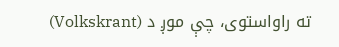ته راواستوی، چې موږ د (Volkskrant)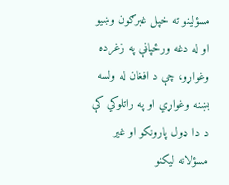مسؤلينو ته خپل غبرګون وښيو او له دغه ورځپاڼې په زغرده وغواړو، چې د افغان له ولسه بښنه وغواړي او په راتلوکي کې د دا ډول پارونکو او غير مسؤلانه ليکنو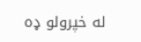له خپرولو ډه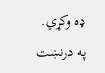ډه وکړي.
په درنښت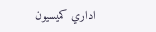اداري کميسيون